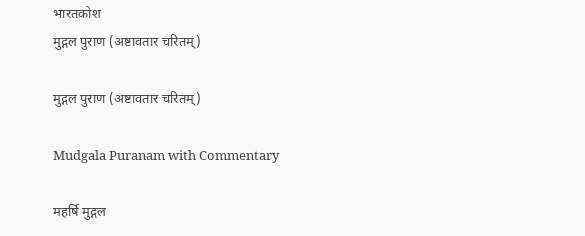भारतकोश
मुद्गल पुराण (अष्टावतार चरितम्)

मुद्गल पुराण (अष्टावतार चरितम्)

Mudgala Puranam with Commentary

महर्षि मुद्गल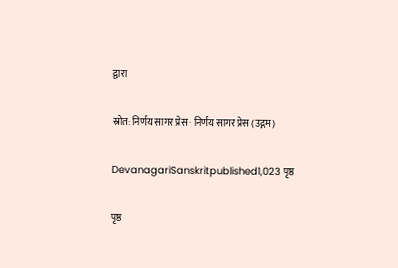द्वारा

स्रोत: निर्णय सागर प्रेस · निर्णय सागर प्रेस (उद्गम)

DevanagariSanskritpublished1,023 पृष्ठ

पृष्ठ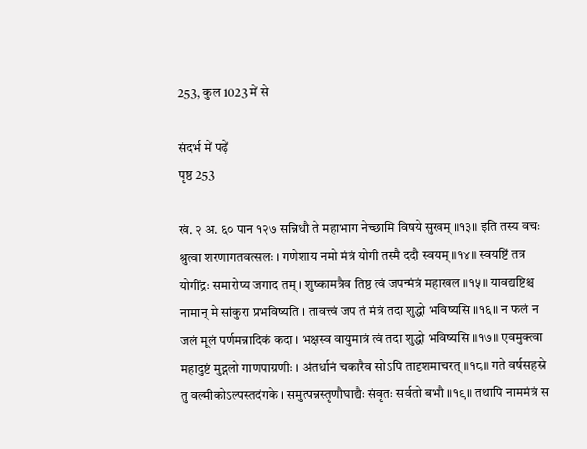253, कुल 1023 में से

संदर्भ में पढ़ें
पृष्ठ 253

खं. २ अ. ६० पान १२७ सन्निधौ ते महाभाग नेच्छामि विषये सुखम् ॥१३॥ इति तस्य वचः श्रुत्वा शरणागतवत्सलः । गणेशाय नमो मंत्रं योगी तस्मै ददौ स्वयम् ॥१४॥ स्वयष्टिं तत्र योगींद्रः समारोप्य जगाद तम् । शुष्कामत्रैव तिष्ठ त्वं जपन्मंत्रं महाखल ॥१५॥ यावद्यष्टिश्च नामान् मे सांकुरा प्रभविष्यति । तावत्त्वं जप तं मंत्रं तदा शुद्धो भविष्यसि ॥१६॥ न फलं न जलं मूलं पर्णमन्नादिकं कदा । भक्षस्व वायुमात्रं त्वं तदा शुद्धो भविष्यसि ॥१७॥ एवमुक्त्वा महादुष्टं मुद्गलो गाणपाग्रणीः । अंतर्धानं चकारैव सोऽपि तादृशमाचरत् ॥१८॥ गते वर्षसहस्रे तु वल्मीकोऽल्पस्तदंगके । समुत्पन्नस्तृणौघाद्यैः संवृतः सर्वतो बभौ ॥१९॥ तथापि नाममंत्रं स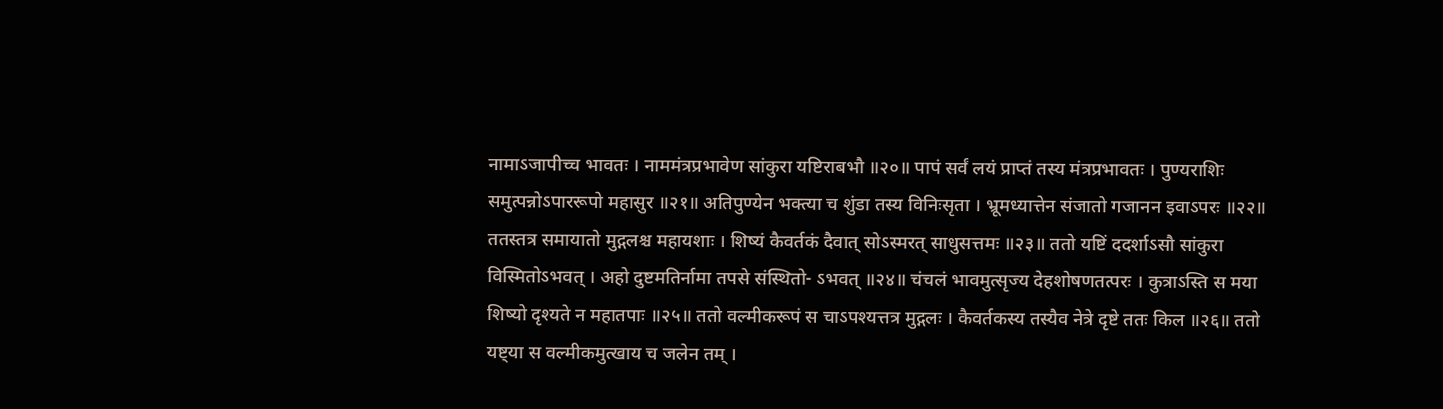नामाऽजापीच्च भावतः । नाममंत्रप्रभावेण सांकुरा यष्टिराबभौ ॥२०॥ पापं सर्वं लयं प्राप्तं तस्य मंत्रप्रभावतः । पुण्यराशिः समुत्पन्नोऽपाररूपो महासुर ॥२१॥ अतिपुण्येन भक्त्या च शुंडा तस्य विनिःसृता । भ्रूमध्यात्तेन संजातो गजानन इवाऽपरः ॥२२॥ ततस्तत्र समायातो मुद्गलश्च महायशाः । शिष्यं कैवर्तकं दैवात् सोऽस्मरत् साधुसत्तमः ॥२३॥ ततो यष्टिं ददर्शाऽसौ सांकुरा विस्मितोऽभवत् । अहो दुष्टमतिर्नामा तपसे संस्थितो- ऽभवत् ॥२४॥ चंचलं भावमुत्सृज्य देहशोषणतत्परः । कुत्राऽस्ति स मया शिष्यो दृश्यते न महातपाः ॥२५॥ ततो वल्मीकरूपं स चाऽपश्यत्तत्र मुद्गलः । कैवर्तकस्य तस्यैव नेत्रे दृष्टे ततः किल ॥२६॥ ततो यष्ट्या स वल्मीकमुत्खाय च जलेन तम् ।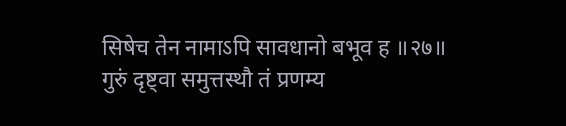सिषेच तेन नामाऽपि सावधानो बभूव ह ॥२७॥ गुरुं दृष्ट्वा समुत्तस्थौ तं प्रणम्य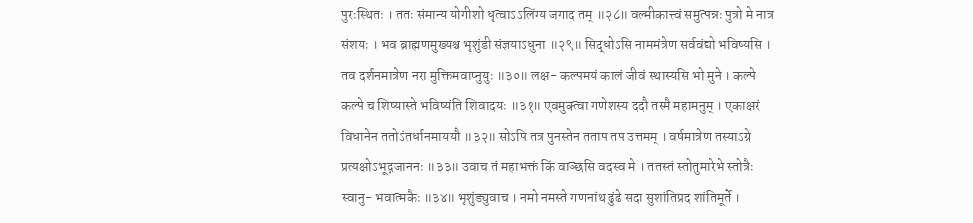पुरःस्थितः । ततः संमान्य योगीशो धृत्वाऽऽलिंग्य जगाद तम् ॥२८॥ वल्मीकात्त्वं समुत्पन्नः पुत्रो मे नात्र संशयः । भव ब्राह्मणमुख्यश्च भृशुंडी संज्ञयाऽधुना ॥२९॥ सिद्धोऽसि नाममंत्रेण सर्ववंद्यो भविष्यसि । तव दर्शनमात्रेण नरा मुक्तिमवाप्नुयुः ॥३०॥ लक्ष- कल्पमयं कालं जीवं स्थास्यसि भो मुने । कल्पे कल्पे च शिष्यास्ते भविष्यंति शिवादयः ॥३१॥ एवमुक्त्वा गणेशस्य ददौ तस्मै महामनुम् । एकाक्षरं विधानेन ततोऽंतर्धानमाययौ ॥३२॥ सोऽपि तत्र पुनस्तेन तताप तप उत्तमम् । वर्षमात्रेण तस्याऽग्रे प्रत्यक्षोऽभूद्गजाननः ॥३३॥ उवाच तं महाभक्तं किं वाञ्छसि वदस्व मे । ततस्तं स्तोतुमारेभे स्तोत्रैः स्वानु- भवात्मकैः ॥३४॥ भृशुंड्युवाच । नमो नमस्ते गणनांथ ढुंढे सदा सुशांतिप्रद शांतिमूर्ते ।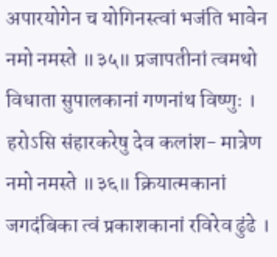अपारयोगेन च योगिनस्त्वां भजंति भावेन नमो नमस्ते ॥३५॥ प्रजापतीनां त्वमथो विधाता सुपालकानां गणनांथ विष्णुः । हरोऽसि संहारकरेषु देव कलांश- मात्रेण नमो नमस्ते ॥३६॥ क्रियात्मकानां जगदंबिका त्वं प्रकाशकानां रविरेव ढुंढे ।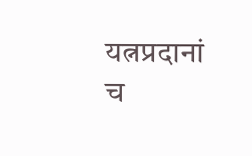यत्नप्रदानां च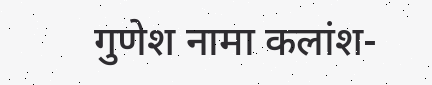गुणेश नामा कलांश-